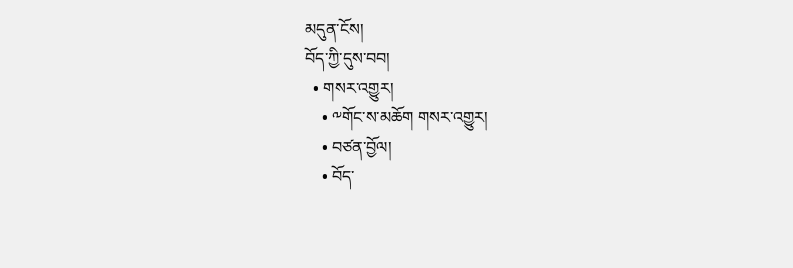མདུན་ངོས།
བོད་ཀྱི་དུས་བབ།
  • གསར་འགྱུར།
    • ༸གོང་ས་མཆོག གསར་འགྱུར།
    • བཙན་བྱོལ།
    • བོད་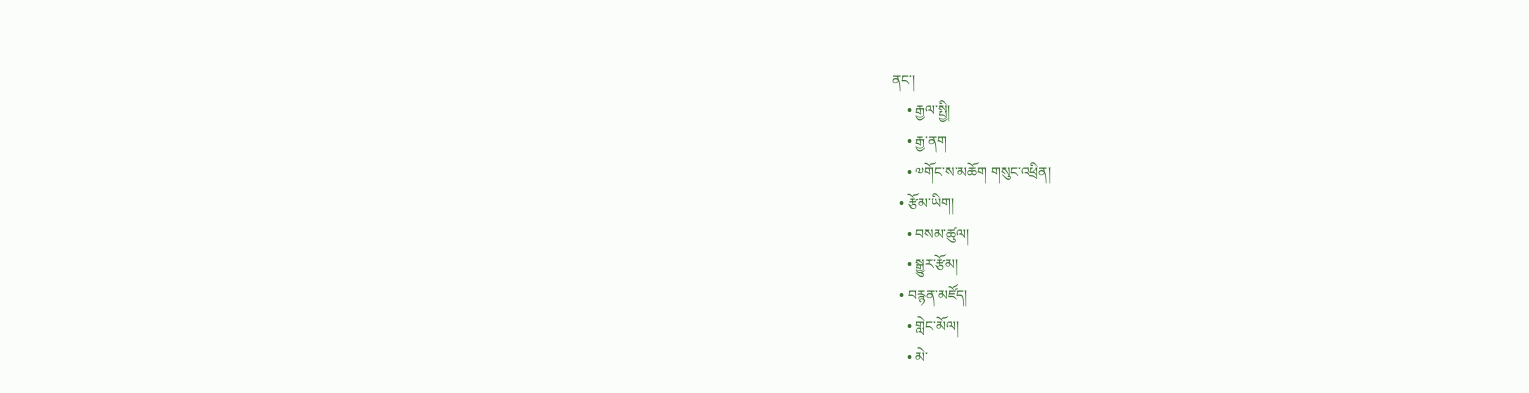ནང་།
    • རྒྱལ་སྤྱི།
    • རྒྱ་ནག
    • ༧གོང་ས་མཆོག གསུང་འཕྲིན།
  • རྩོམ་ཡིག།
    • བསམ་ཚུལ།
    • སྒྱུར་རྩོམ།
  • བརྙན་མཛོད།
    • གླེང་མོལ།
    • མེ་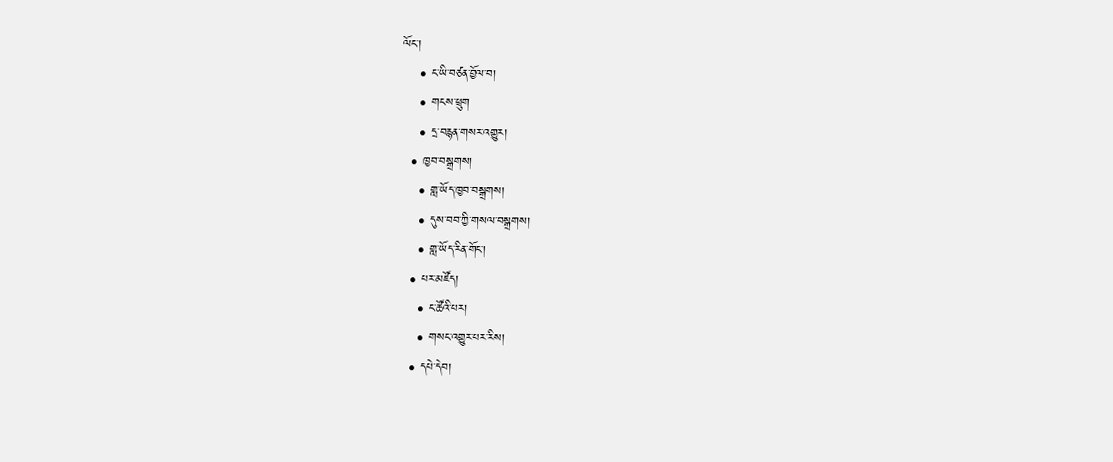ལོང་།
    • ང་ཡི་བཙན་བྱོལ་བ།
    • གངས་ཕྲུག
    • དྲ་བརྙན་གསར་འགྱུར།
  • ཁྱབ་བསྒྲགས།
    • གླ་ཡོད་ཁྱབ་བསྒྲགས།
    • དུས་བབ་ཀྱི་གསལ་བསྒྲགས།
    • གླ་ཡོད་རིན་གོང་།
  • པར་མཛོད།
    • ང་ཚོའི་པར།
    • གསང་འགྱུར་པར་རིས།
  • དཔེ་དེབ།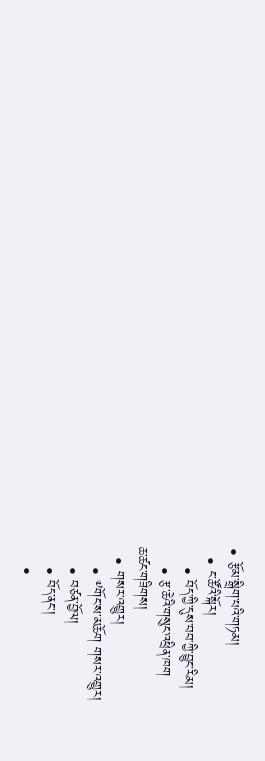• རྩོམ་སྒྲིག་པའི་གཏམ།
  • ང་ཚོའི་སྐོར།
    • བོད་ཀྱི་དུས་བབ་ཀྱི་བྱུང་རིམ།
    • རྩ་ཆེའི་གསུང་འཕྲིན་ཁག
ཆ་ཚང་གཟིགས།
  • གསར་འགྱུར།
    • ༸གོང་ས་མཆོག གསར་འགྱུར།
    • བཙན་བྱོལ།
    • བོད་ནང་།
    •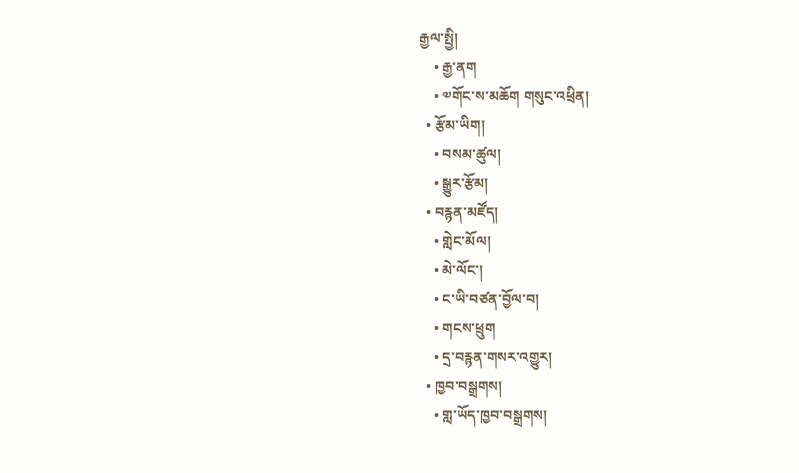རྒྱལ་སྤྱི།
    • རྒྱ་ནག
    • ༧གོང་ས་མཆོག གསུང་འཕྲིན།
  • རྩོམ་ཡིག།
    • བསམ་ཚུལ།
    • སྒྱུར་རྩོམ།
  • བརྙན་མཛོད།
    • གླེང་མོལ།
    • མེ་ལོང་།
    • ང་ཡི་བཙན་བྱོལ་བ།
    • གངས་ཕྲུག
    • དྲ་བརྙན་གསར་འགྱུར།
  • ཁྱབ་བསྒྲགས།
    • གླ་ཡོད་ཁྱབ་བསྒྲགས།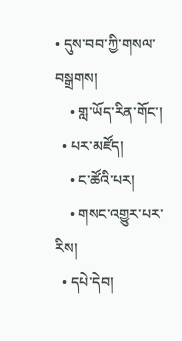• དུས་བབ་ཀྱི་གསལ་བསྒྲགས།
    • གླ་ཡོད་རིན་གོང་།
  • པར་མཛོད།
    • ང་ཚོའི་པར།
    • གསང་འགྱུར་པར་རིས།
  • དཔེ་དེབ།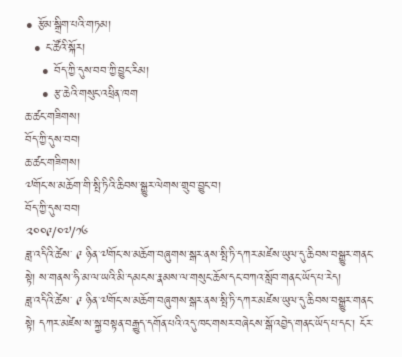• རྩོམ་སྒྲིག་པའི་གཏམ།
  • ང་ཚོའི་སྐོར།
    • བོད་ཀྱི་དུས་བབ་ཀྱི་བྱུང་རིམ།
    • རྩ་ཆེའི་གསུང་འཕྲིན་ཁག
ཆ་ཚང་གཟིགས།
བོད་ཀྱི་དུས་བབ།
ཆ་ཚང་གཟིགས།
༧གོང་ས་མཆོག་གི་སྤི་ཏིའི་ཆིབས་སྒྱུར་ལེགས་གྲུབ་བྱུང་བ།
བོད་ཀྱི་དུས་བབ།
༢༠༠༩/༠༧/༡༦
ཟླ་འདིའི་ཚེས་ ༩ ཉིན་༧གོང་ས་མཆོག་བཞུགས་སྒར་ནས་སྤི་ཏི་དཀར་མཛེས་ཡུལ་དུ་ཆིབས་བསྒྱུར་གནང་སྟེ། ས་གནས་ཧི་མ་ལ་ཡའི་མི་དམངས་རྣམས་ལ་གསུང་ཆོས་དང་བཀའ་སློབ་གནང་ཡོད་པ་རེད།
ཟླ་འདིའི་ཚེས་ ༩ ཉིན་༧གོང་ས་མཆོག་བཞུགས་སྒར་ནས་སྤི་ཏི་དཀར་མཛེས་ཡུལ་དུ་ཆིབས་བསྒྱུར་གནང་སྟེ། དཀར་མཛེས་ས་སྐྱ་བསྟན་བརྒྱུད་དགོན་པའི་འདུ་ཁང་གསར་བཞེངས་སྒོ་འབྱེད་གནང་ཡོད་པ་དང་། ངོར་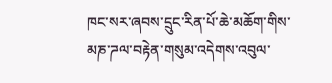ཁང་སར་ཞབས་དྲུང་རིན་པོ་ཆེ་མཆོག་གིས་མཎ་ཌལ་བརྟེན་གསུམ་འདེགས་འབུལ་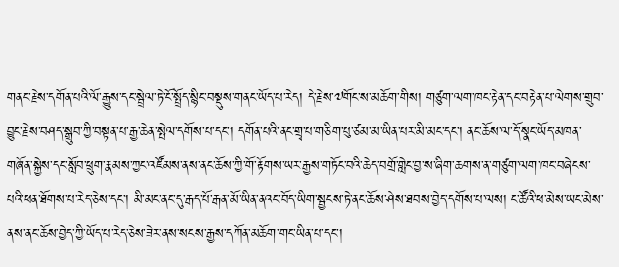གནང་རྗེས་དགོན་པའི་ལོ་རྒྱུས་དང་སྦྲེལ་ཏེ་ངོ་སྤྲོད་སྙིང་བསྡུས་གནང་ཡོད་པ་རེད། དེ་རྗེས་༧གོང་ས་མཆོག་གིས། གཙུག་ལག་ཁང་རྟེན་དང་བརྟེན་པ་ལེགས་གྲུབ་བྱུང་རྗེས་བཤད་སྒྲུབ་ཀྱི་བསྟན་པ་རྒྱ་ཆེན་སྤེལ་དགོས་པ་དང་། དགོན་པའི་ནང་གྲྭ་པ་གཅིག་པུ་ཙམ་མ་ཡིན་པར་མི་མང་དང་། ནང་ཆོས་ལ་དོ་སྣང་ཡོད་མཁན་གཞོན་སྐྱེས་དང་སློབ་ཕྲུག་རྣམས་ཀྱང་འཛོམས་ནས་ནང་ཆོས་ཀྱི་གོ་རྟོགས་ཡར་རྒྱས་གཏོང་བའི་ཆེད་བགྲོ་གླེང་བྱ་ས་ཞིག་ཆགས་ན་གཙུག་ལག་ཁང་བཞེངས་པའི་ཕན་ཐོགས་པ་རེད་ཅེས་དང་། མི་མང་ནང་དུ་རྒད་པོ་རྒན་མོ་ཡིན་ནའང་བོད་ཡིག་སྦྱངས་ཏེ་ནང་ཆོས་ཤེས་ཐབས་བྱེད་དགོས་པ་ལས། ང་ཚོའི་ཕ་མེས་ཡང་མེས་ནས་ནང་ཆོས་བྱེད་ཀྱི་ཡོད་པ་རེད་ཅེས་ཟེར་ནས་སངས་རྒྱས་དཀོན་མཆོག་གང་ཡིན་པ་དང་།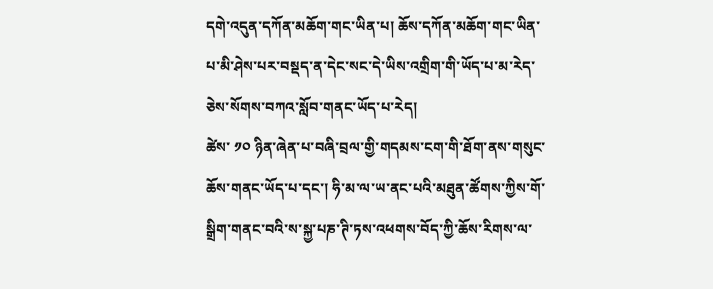དགེ་འདུན་དཀོན་མཆོག་གང་ཡིན་པ། ཆོས་དཀོན་མཆོག་གང་ཡིན་པ་མི་ཤེས་པར་བསྡད་ན་དེང་སང་དེ་ཡིས་འགྲིག་གི་ཡོད་པ་མ་རེད་ཅེས་སོགས་བཀའ་སློབ་གནང་ཡོད་པ་རེད།
ཚེས་ ༡༠ ཉིན་ཞེན་པ་བཞི་བྲལ་གྱི་གདམས་ངག་གི་ཐོག་ནས་གསུང་ཆོས་གནང་ཡོད་པ་དང་། ཧི་མ་ལ་ཡ་ནང་པའི་མཐུན་ཚོགས་ཀྱིས་གོ་སྒྲིག་གནང་བའི་ས་སྐྱ་པཎ་ཊི་ཏས་འཕགས་བོད་ཀྱི་ཆོས་རིགས་ལ་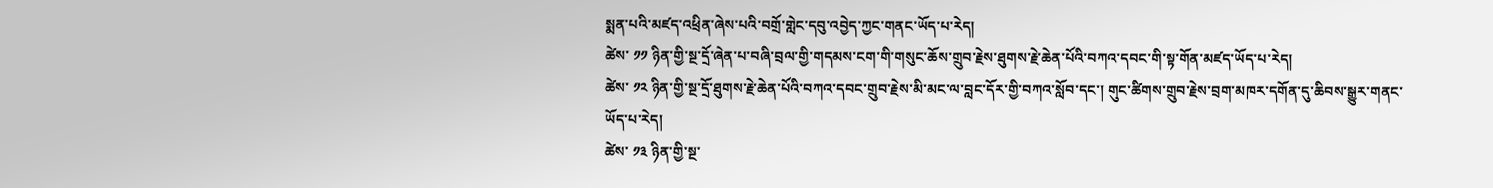སྨན་པའི་མཛད་འཕྲིན་ཞེས་པའི་བགྲོ་གླེང་དབུ་འབྱེད་ཀྱང་གནང་ཡོད་པ་རེད།
ཚེས་ ༡༡ ཉིན་གྱི་སྔ་དྲོ་ཞེན་པ་བཞི་བྲལ་གྱི་གདམས་ངག་གི་གསུང་ཆོས་གྲུབ་རྗེས་ཐུགས་རྗེ་ཆེན་པོའི་བཀའ་དབང་གི་སྟ་གོན་མཛད་ཡོད་པ་རེད།
ཚེས་ ༡༢ ཉིན་གྱི་སྔ་དྲོ་ཐུགས་རྗེ་ཆེན་པོའི་བཀའ་དབང་གྲུབ་རྗེས་མི་མང་ལ་བླང་དོར་གྱི་བཀའ་སློབ་དང་། གུང་ཚིགས་གྲུབ་རྗེས་བྲག་མཁར་དགོན་དུ་ཆིབས་སྒྱུར་གནང་ཡོད་པ་རེད།
ཚེས་ ༡༣ ཉིན་གྱི་སྔ་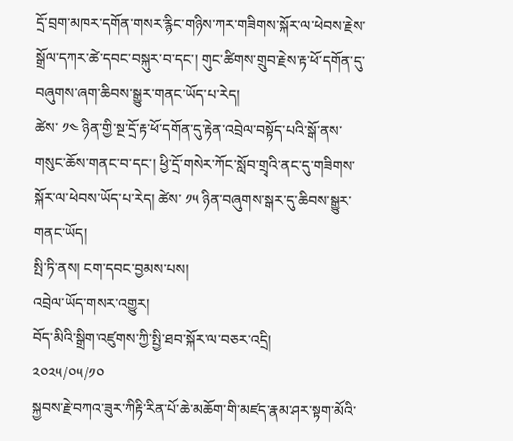དྲོ་བྲག་མཁར་དགོན་གསར་རྙིང་གཉིས་ཀར་གཟིགས་སྐོར་ལ་ཕེབས་རྗེས་སྒྲོལ་དཀར་ཚེ་དབང་བསྐུར་བ་དང་། གུང་ཚིགས་གྲུབ་རྗེས་རྟ་ཕོ་དགོན་དུ་བཞུགས་ཞག་ཆིབས་སྒྱུར་གནང་ཡོད་པ་རེད།
ཚེས་ ༡༤ ཉིན་གྱི་སྔ་དྲོ་རྟ་ཕོ་དགོན་དུ་རྟེན་འབྲེལ་བསྟོད་པའི་སྒོ་ནས་གསུང་ཆོས་གནང་བ་དང་། ཕྱི་དྲོ་གསེར་ཀོང་སློབ་གྲྭའི་ནང་དུ་གཟིགས་སྐོར་ལ་ཕེབས་ཡོད་པ་རེད། ཚེས་ ༡༥ ཉིན་བཞུགས་སྒར་དུ་ཆིབས་སྒྱུར་གནང་ཡོད།
སྤི་ཏི་ནས། ངག་དབང་བྱམས་པས།
འབྲེལ་ཡོད་གསར་འགྱུར།
བོད་མིའི་སྒྲིག་འཛུགས་ཀྱི་སྤྱི་ཐབ་སྐོར་ལ་བཅར་འདྲི།
༢༠༢༥/༠༥/༡༠
སྐྱབས་རྗེ་བཀའ་ཟུར་ཀིརྟི་རིན་པོ་ཆེ་མཆོག་གི་མཛད་རྣམ་ཤར་སྟག་མོའི་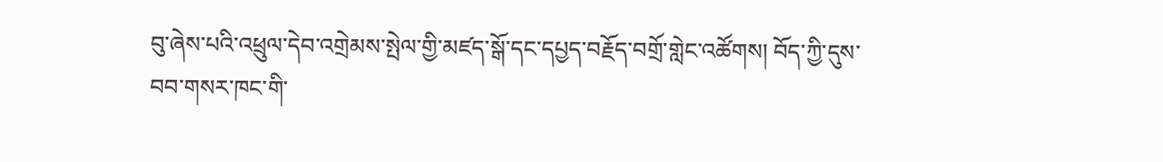བུ་ཞེས་པའི་འཕྲུལ་དེབ་འགྲེམས་སྤེལ་གྱི་མཛད་སྒོ་དང་དཔྱད་བརྗོད་བགྲོ་གླེང་འཚོགས། བོད་ཀྱི་དུས་བབ་གསར་ཁང་གི་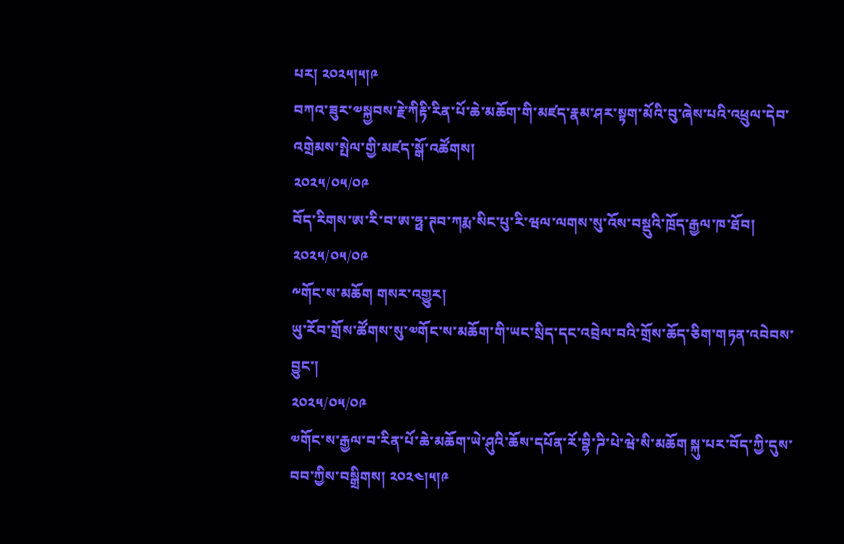པར། ༢༠༢༥།༥།༩
བཀའ་ཟུར་༧སྐྱབས་རྗེ་ཀིརྟི་རིན་པོ་ཆེ་མཆོག་གི་མཛད་རྣམ་ཤར་སྟག་མོའི་བུ་ཞེས་པའི་འཕྲུལ་དེབ་འགྲེམས་སྤེལ་གྱི་མཛད་སྒོ་འཚོགས།
༢༠༢༥/༠༥/༠༩
བོད་རིགས་ཨ་རི་བ་ཨ་ཧྥ་ཊབ་ཀརྨ་སིང་པུ་རི་ཝལ་ལགས་སུ་འོས་བསྡུའི་ཁྲོད་རྒྱལ་ཁ་ཐོབ།
༢༠༢༥/༠༥/༠༩
༸གོང་ས་མཆོག གསར་འགྱུར།
ཡུ་རོབ་གྲོས་ཚོགས་སུ་༧གོང་ས་མཆོག་གི་ཡང་སྲིད་དང་འབྲེལ་བའི་གྲོས་ཆོད་ཅིག་གཏན་འབེབས་བྱུང་།
༢༠༢༥/༠༥/༠༩
༧གོང་ས་རྒྱལ་བ་རིན་པོ་ཆེ་མཆོག་ཡེ་ཤུའི་ཆོས་དཔོན་རོ་བྷི་ཌི་པེ་ཝེ་སི་མཆོག སྐུ་པར་བོད་ཀྱི་དུས་བབ་ཀྱིས་བསྒྲིགས། ༢༠༢༤།༥།༩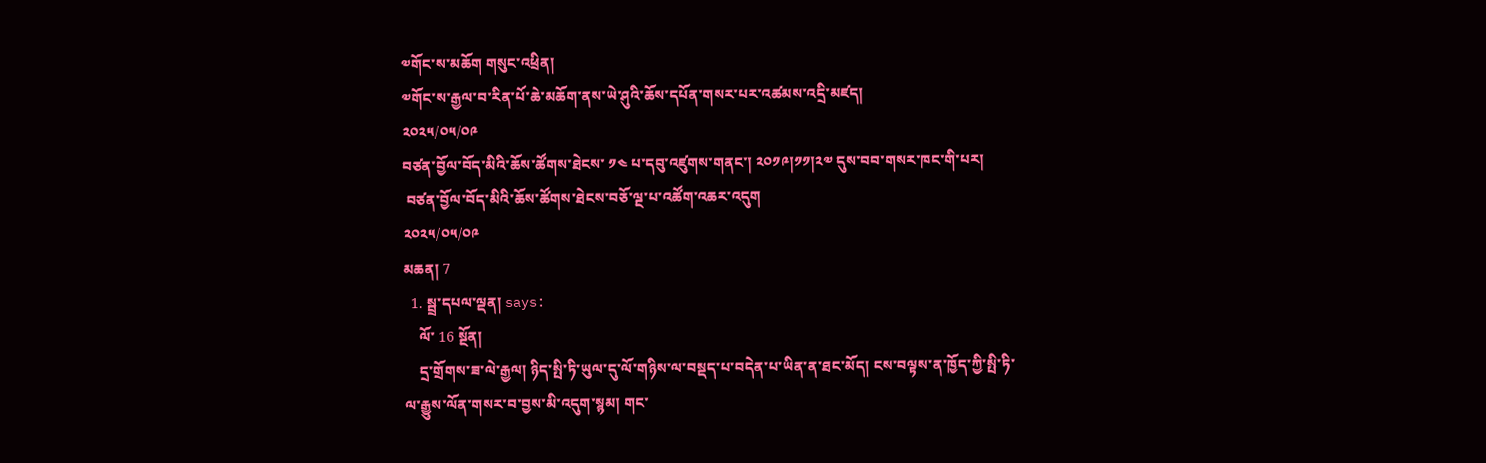༧གོང་ས་མཆོག གསུང་འཕྲིན།
༧གོང་ས་རྒྱལ་བ་རིན་པོ་ཆེ་མཆོག་ནས་ཡེ་ཤུའི་ཆོས་དཔོན་གསར་པར་འཚམས་འདྲི་མཛད།
༢༠༢༥/༠༥/༠༩
བཙན་བྱོལ་བོད་མིའི་ཆོས་ཚོགས་ཐེངས་ ༡༤ པ་དབུ་འཛུགས་གནང་། ༢༠༡༩།༡༡།༢༧ དུས་བབ་གསར་ཁང་གི་པར།
 བཙན་བྱོལ་བོད་མིའི་ཆོས་ཚོགས་ཐེངས་བཅོ་ལྔ་པ་འཚོག་འཆར་འདུག
༢༠༢༥/༠༥/༠༩
མཆན། 7
  1. སྦྲ་དཔལ་ལྡན། says:
    ལོ་ 16 སྔོན།
    དྲ་གྲོགས་ཟ་ལེ་རྒྱལ། ཉིད་སྤི་ཏི་ཡུལ་དུ་ལོ་གཉིས་ལ་བསྡད་པ་བདེན་པ་ཡིན་ན་ཐང་མོད། ངས་བལྟས་ན་ཁྱོད་ཀྱི་སྤི་ཏི་ལ་རྒྱུས་ལོན་གསར་བ་བྱས་མི་འདུག་སྙམ། གང་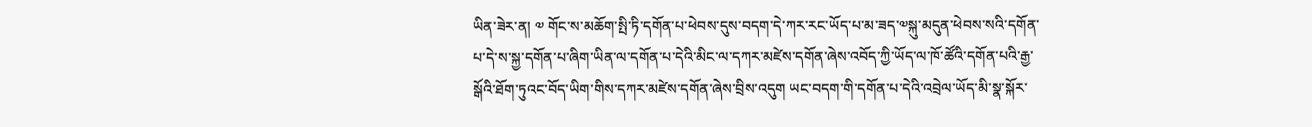ཡིན་ཟེར་ན། ༧ གོང་ས་མཆོག་སྤི་ཏི་དགོན་པ་ཕེབས་དུས་བདག་དེ་ཀར་རང་ཡོད་པ་མ་ཟད་༧སྐུ་མདུན་ཕེབས་སའི་དགོན་པ་དེ་ས་སྐྱ་དགོན་པ་ཞིག་ཡིན་ལ་དགོན་པ་དེའི་མིང་ལ་དཀར་མཛེས་དགོན་ཞེས་འབོད་ཀྱི་ཡོད་ལ་ཁོ་ཚོའི་དགོན་པའི་རྒྱ་སྒོའི་ཐོག་ཏུའང་བོད་ཡིག་གིས་དཀར་མཛེས་དགོན་ཞེས་བྲིས་འདུག ཡང་བདག་གི་དགོན་པ་དེའི་འབྲེལ་ཡོད་མི་སྣ་སྐོར་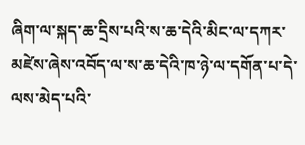ཞིག་ལ་སྐད་ཆ་དྲིས་པའི་ས་ཆ་དེའི་མིང་ལ་དཀར་མཛེས་ཞེས་འབོད་ལ་ས་ཆ་དེའི་ཁ་ཉེ་ལ་དགོན་པ་དེ་ལས་མེད་པའི་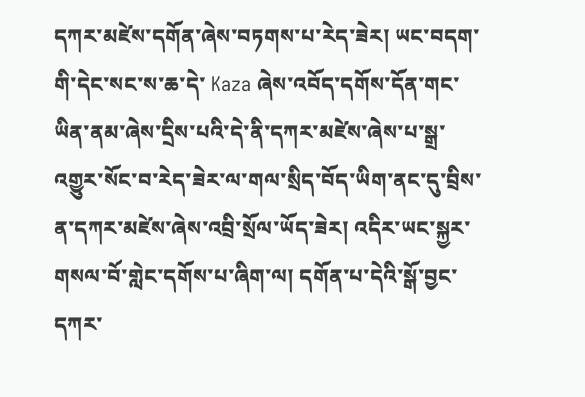དཀར་མཛེས་དགོན་ཞེས་བཏགས་པ་རེད་ཟེར། ཡང་བདག་གི་དེང་སང་ས་ཆ་དེ་ Kaza ཞེས་འབོད་དགོས་དོན་གང་ཡིན་ནམ་ཞེས་དྲིས་པའི་དེ་ནི་དཀར་མཛེས་ཞེས་པ་སྒྲ་འགྱུར་སོང་བ་རེད་ཟེར་ལ་གལ་སྲིད་བོད་ཡིག་ནང་དུ་བྲིས་ན་དཀར་མཛེས་ཞེས་འབྲི་སྲོལ་ཡོད་ཟེར། འདིར་ཡང་སྐྱར་གསལ་བོ་གླེང་དགོས་པ་ཞིག་ལ། དགོན་པ་དེའི་སྒོ་བྱང་དཀར་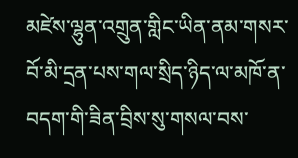མཛེས་ལྷུན་འགྲུན་གླིང་ཡིན་ནམ་གསར་བོ་མི་དྲན་པས་གལ་སྲིད་ཉིད་ལ་མཁོ་ན་བདག་གི་ཟིན་བྲིས་སུ་གསལ་བས་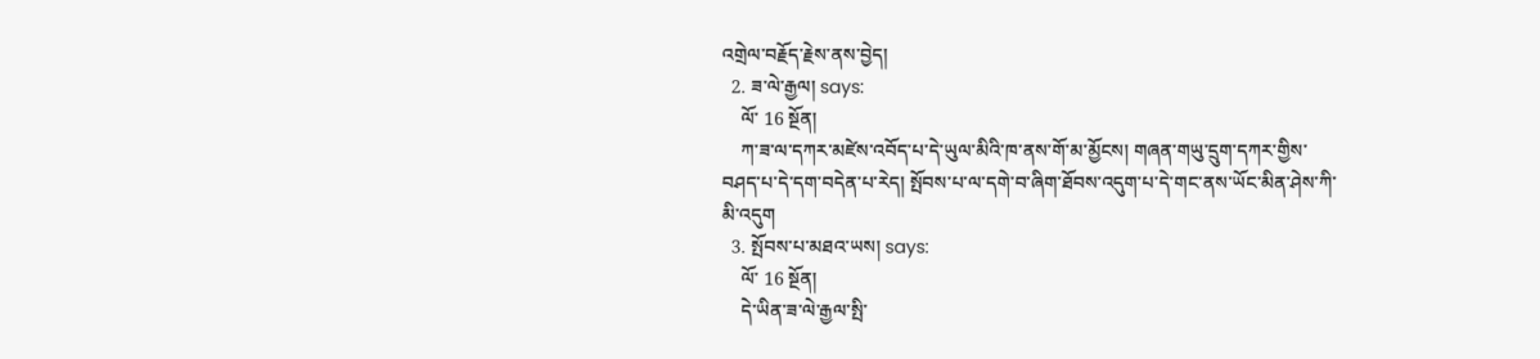འགྲེལ་བརྗོད་རྗེས་ནས་བྱེད།
  2. ཟ་ལེ་རྒྱལ། says:
    ལོ་ 16 སྔོན།
    ཀ་ཟ་ལ་དཀར་མཛེས་འབོད་པ་དེ་ཡུལ་མིའི་ཁ་ནས་གོ་མ་མྱོངས། གཞན་གཡུ་དྲུག་དཀར་གྱིས་བཤད་པ་དེ་དག་བདེན་པ་རེད། སྤོབས་པ་ལ་དགེ་བ་ཞིག་ཐོབས་འདུག་པ་དེ་གང་ནས་ཡོང་མིན་ཤེས་ཀི་མི་འདུག
  3. སྤོབས་པ་མཐའ་ཡས། says:
    ལོ་ 16 སྔོན།
    དེ་ཡིན་ཟ་ལེ་རྒྱལ་སྤི་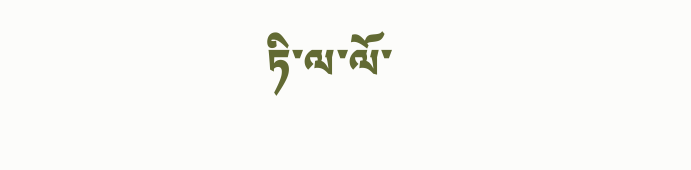ཏི་ལ་ལོ་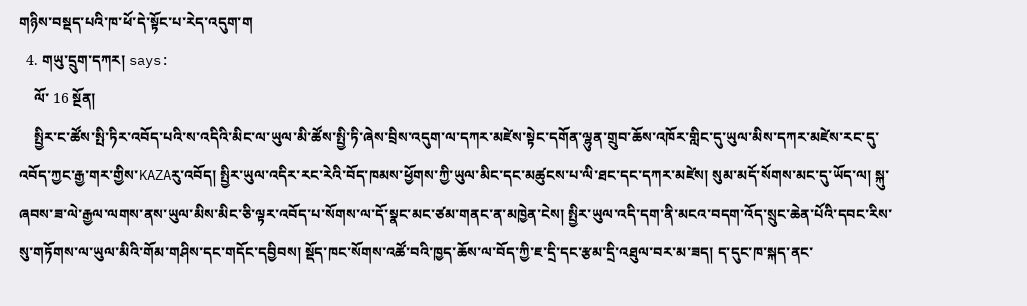གཉིས་བསྡད་པའི་ཁ་ཕོ་དེ་སྟོང་པ་རེད་འདུག་ག
  4. གཡུ་དྲུག་དཀར། says:
    ལོ་ 16 སྔོན།
    སྤྱིར་ང་ཚོས་སྤི་ཏིར་འབོད་པའི་ས་འདིའི་མིང་ལ་ཡུལ་མི་ཚོས་སྤྱི་ཏི་ཞེས་བྲིས་འདུག་ལ་དཀར་མཛེས་སྟེང་དགོན་ལྷུན་གྲུབ་ཆོས་འཁོར་གླིང་དུ་ཡུལ་མིས་དཀར་མཛེས་རང་དུ་འབོད་ཀྱང་རྒྱ་གར་གྱིས་KAZAརུ་འབོད། སྤྱིར་ཡུལ་འདིར་རང་རེའི་བོད་ཁམས་ཕྱོགས་ཀྱི་ཡུལ་མིང་དང་མཚུངས་པ་ལི་ཐང་དང་དཀར་མཛེས། སུམ་མདོ་སོགས་མང་དུ་ཡོད་ལ། སྐུ་ཞབས་ཟ་ལེ་རྒྱལ་ལགས་ནས་ཡུལ་མིས་མིང་ཅི་ལྟར་འབོད་པ་སོགས་ལ་དོ་སྣང་མང་ཙམ་གནང་ན་མཁྱེན་ངེས། སྤྱིར་ཡུལ་འདི་དག་ནི་མངའ་བདག་འོད་སྲུང་ཆེན་པོའི་དབང་རིས་སུ་གཏོགས་ལ་ཡུལ་མིའི་གོམ་གཤིས་དང་གདོང་དབྱིབས། སྡོད་ཁང་སོགས་འཚོ་བའི་ཁྱད་ཆོས་ལ་བོད་ཀྱི་ཇ་དྲི་དང་རྩམ་དྲི་འཐུལ་བར་མ་ཟད། ད་དུང་ཁ་སྐད་ནང་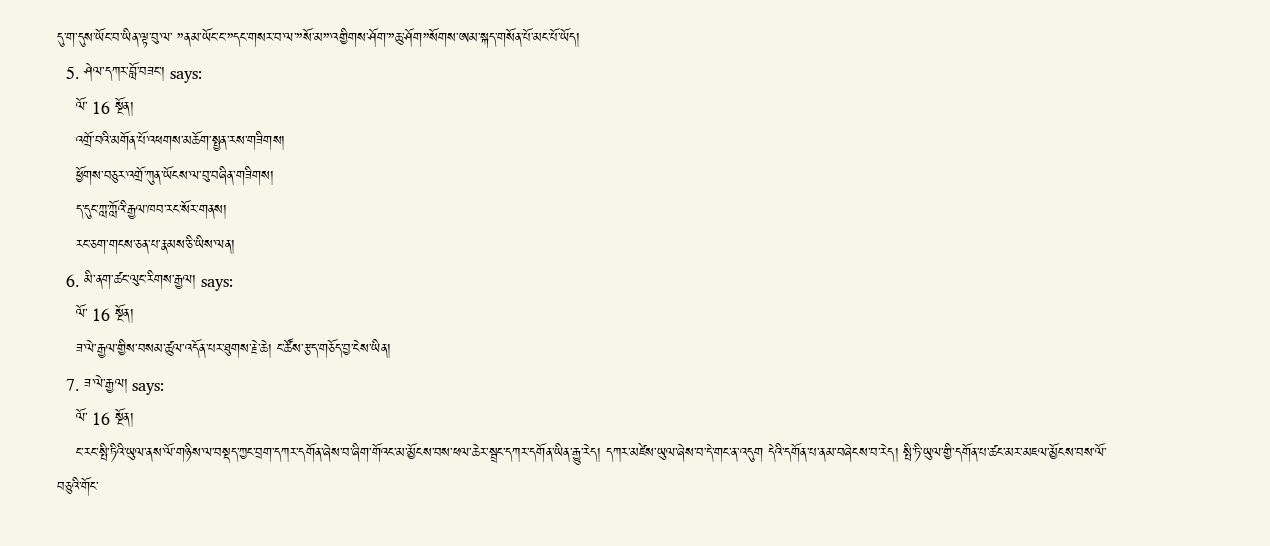དུ་ག་དུས་ཡོང་བ་ཡིན་ལྟ་བུ་ལ་ ”ནམ་ཡོང་ང་”དང་གསར་བ་ལ་”སོ་མ”་འགྱིགས་ཤོག་”ཆུ་ཤོག”སོགས་ཨམ་སྐད་གསོན་པོ་མང་པོ་ཡོད།
  5. ཤེལ་དཀར་བློ་བཟང་། says:
    ལོ་ 16 སྔོན།
    འགྲོ་བའི་མགོན་པོ་འཕགས་མཆོག་སྤྱན་རས་གཟིགས།
    ཕྱོགས་བཅུར་འགྲོ་ཀུན་ཡོངས་ལ་བུ་བཞིན་གཟིགས།
    ད་དུང་ཀླ་ཀློའི་རྒྱལ་ཁབ་རང་སོར་གནས།
    རང་ཅག་གངས་ཅན་པ་རྣམས་ཅི་ཡིས་ལན།
  6. མི་ནག་ཚང་ལུང་རིགས་རྒྱལ། says:
    ལོ་ 16 སྔོན།
    ཟ་ལེ་རྒྱལ་གྱིས་བསམ་ཚུལ་འདོན་པར་ཐུགས་རྗེ་ཆེ། ང་ཚོས་རྩད་གཅོད་བྱ་ངེས་ཡིན།
  7. ཟ་ལེ་རྒྱལ། says:
    ལོ་ 16 སྔོན།
    ང་རང་སྤི་ཏིའི་ཡུལ་ནས་ལོ་གཉིས་ལ་བསྡད་ཀྱང་བྲག་དཀར་དགོན་ཞེས་བ་ཞིག་གོའང་མ་མྱོངས་བས་ཕལ་ཆེར་སྦྲང་དཀར་དགོན་ཡིན་རྒྱུ་རེད། དཀར་མཛེས་ཡུལ་ཞེས་བ་དེ་གང་ན་འདུག དེའི་དགོན་པ་ནམ་བཞེངས་བ་རེད། སྤི་ཏི་ཡུལ་གྱི་དགོན་པ་ཚང་མར་མཇལ་མྱོངས་བས་ལོ་བཅུའི་གོང་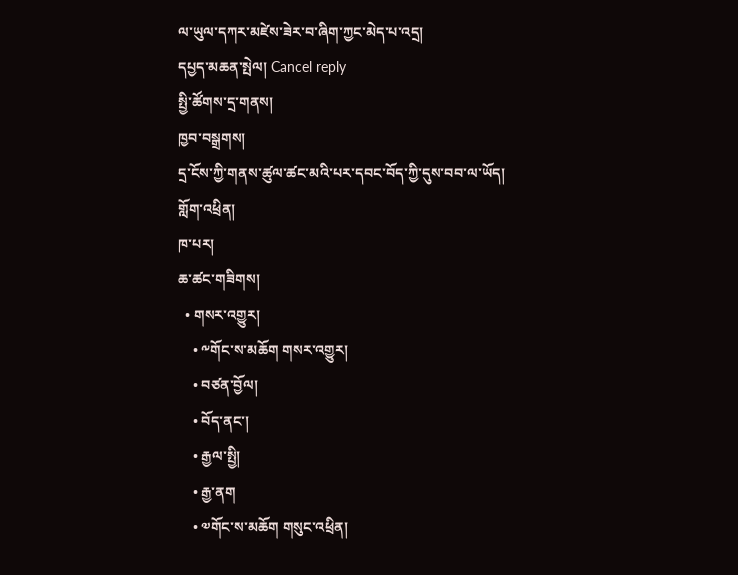ལ་ཡུལ་དཀར་མཛེས་ཟེར་བ་ཞིག་ཀྱང་མེད་པ་འདྲ།
དཔྱད་མཆན་སྤེལ། Cancel reply
སྤྱི་ཚོགས་དྲ་གནས།
ཁྱབ་བསྒྲགས།
དྲ་ངོས་ཀྱི་གནས་ཚུལ་ཚང་མའི་པར་དབང་བོད་ཀྱི་དུས་བབ་ལ་ཡོད།
གློག་འཕྲིན།
ཁ་པར།
ཆ་ཚང་གཟིགས།
  • གསར་འགྱུར།
    • ༸གོང་ས་མཆོག གསར་འགྱུར།
    • བཙན་བྱོལ།
    • བོད་ནང་།
    • རྒྱལ་སྤྱི།
    • རྒྱ་ནག
    • ༧གོང་ས་མཆོག གསུང་འཕྲིན།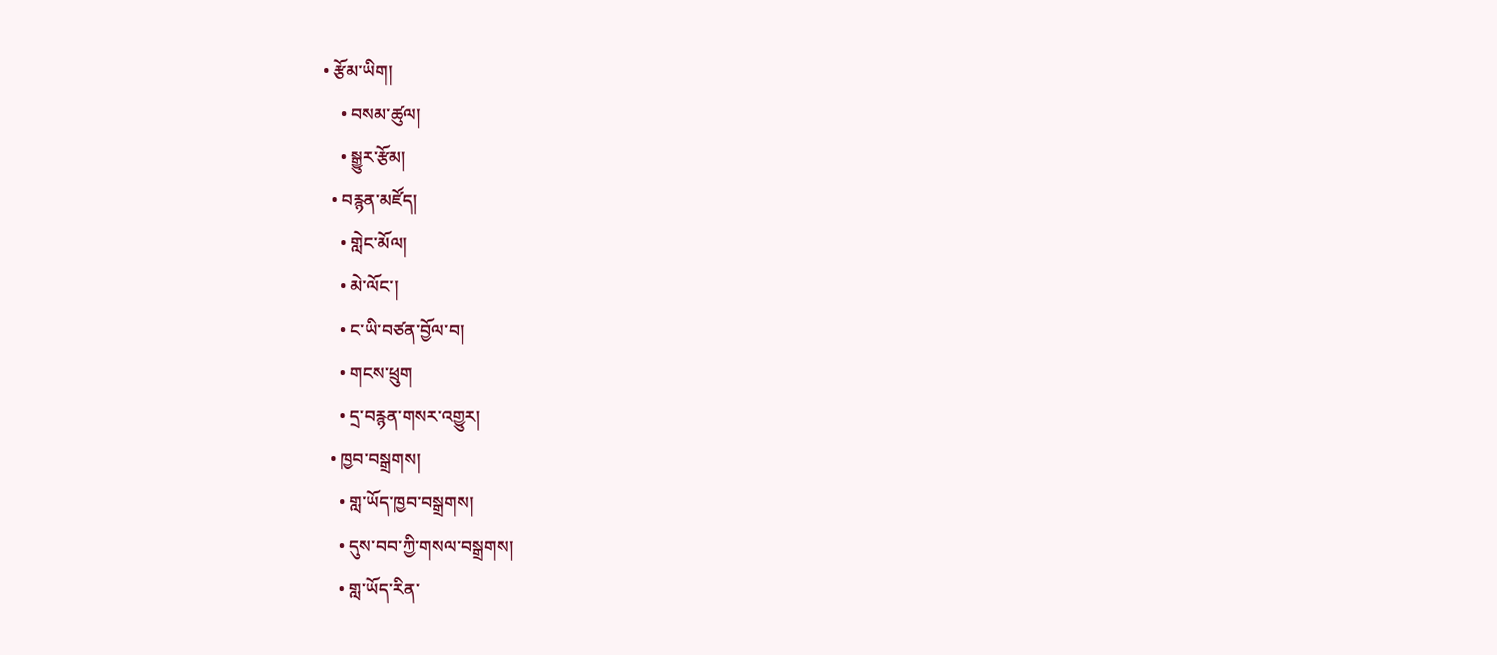• རྩོམ་ཡིག།
    • བསམ་ཚུལ།
    • སྒྱུར་རྩོམ།
  • བརྙན་མཛོད།
    • གླེང་མོལ།
    • མེ་ལོང་།
    • ང་ཡི་བཙན་བྱོལ་བ།
    • གངས་ཕྲུག
    • དྲ་བརྙན་གསར་འགྱུར།
  • ཁྱབ་བསྒྲགས།
    • གླ་ཡོད་ཁྱབ་བསྒྲགས།
    • དུས་བབ་ཀྱི་གསལ་བསྒྲགས།
    • གླ་ཡོད་རིན་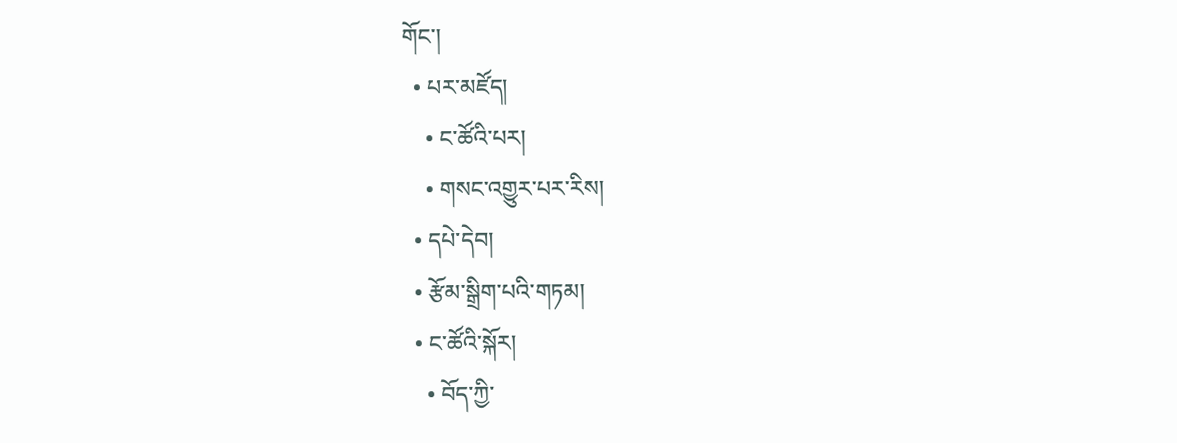གོང་།
  • པར་མཛོད།
    • ང་ཚོའི་པར།
    • གསང་འགྱུར་པར་རིས།
  • དཔེ་དེབ།
  • རྩོམ་སྒྲིག་པའི་གཏམ།
  • ང་ཚོའི་སྐོར།
    • བོད་ཀྱི་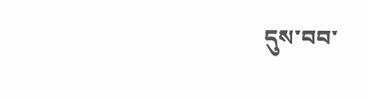དུས་བབ་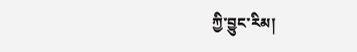ཀྱི་བྱུང་རིམ།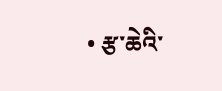• རྩ་ཆེའི་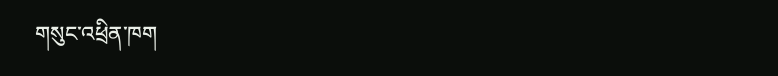གསུང་འཕྲིན་ཁག